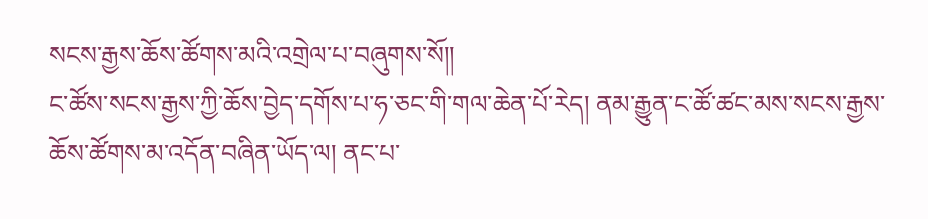སངས་རྒྱས་ཆོས་ཚོགས་མའི་འགྲེལ་པ་བཞུགས་སོ།།
ང་ཚོས་སངས་རྒྱས་ཀྱི་ཆོས་བྱེད་དགོས་པ་ཧ་ཅང་གི་གལ་ཆེན་པོ་རེད། ནམ་རྒྱུན་ང་ཚོ་ཚང་མས་སངས་རྒྱས་ཆོས་ཚོགས་མ་འདོན་བཞིན་ཡོད་ལ། ནང་པ་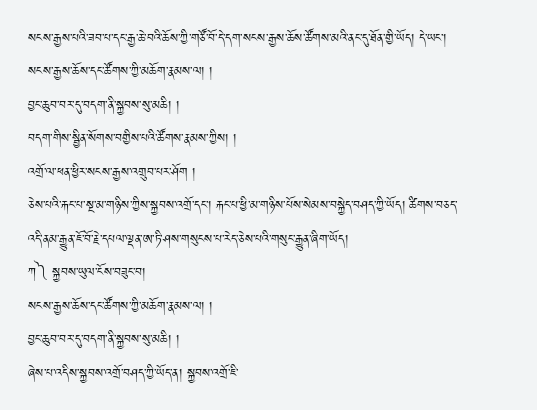སངས་རྒྱས་པའི་ཟབ་པ་དང་རྒྱ་ཆེ་བའི་ཆོས་ཀྱི་གཙོ་བོ་དེ་དག་སངས་རྒྱས་ཆོས་ཚོགས་མའི་ནང་དུ་ཐོན་གྱི་ཡོད། དེ་ཡང་།
སངས་རྒྱས་ཆོས་དང་ཚོགས་ཀྱི་མཆོག་རྣམས་ལ། །
བྱང་ཆུབ་བར་དུ་བདག་ནི་སྐྱབས་སུ་མཆི། །
བདག་གིས་སྦྱིན་སོགས་བགྱིས་པའི་ཚོགས་རྣམས་ཀྱིས། །
འགྲོ་ལ་ཕན་ཕྱིར་སངས་རྒྱས་འགྲུབ་པར་ཤོག །
ཅེས་པའི་རྐང་པ་སྔ་མ་གཉིས་ཀྱིས་སྐྱབས་འགྲོ་དང་། རྐང་པ་ཕྱི་མ་གཉིས་པོས་སེམས་བསྐྱེད་བཤད་ཀྱི་ཡོད། ཚིགས་བཅད་འདི་ནམ་རྒྱུན་ཇོ་བོ་རྗེ་དཔལ་ལྡན་ཨ་ཏི་ཤས་གསུངས་པ་རེད་ཅེས་པའི་གསུང་རྒྱུན་ཞིག་ཡོད།
ཀ༽ སྐྱབས་ཡུལ་ངོས་བཟུང་བ།
སངས་རྒྱས་ཆོས་དང་ཚོགས་ཀྱི་མཆོག་རྣམས་ལ། །
བྱང་ཆུབ་བར་དུ་བདག་ནི་སྐྱབས་སུ་མཆི། །
ཞེས་པ་འདིས་སྐྱབས་འགྲོ་བཤད་ཀྱི་ཡོད་ན། སྐྱབས་འགྲོ་ཇི་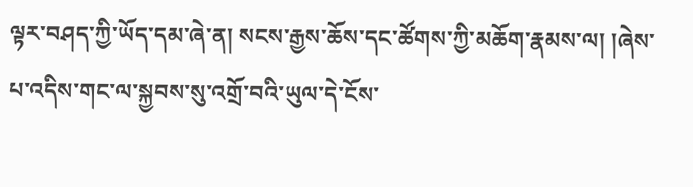ལྟར་བཤད་ཀྱི་ཡོད་དམ་ཞེ་ན། སངས་རྒྱས་ཆོས་དང་ཚོགས་ཀྱི་མཆོག་རྣམས་ལ། །ཞེས་པ་འདིས་གང་ལ་སྐྱབས་སུ་འགྲོ་བའི་ཡུལ་དེ་ངོས་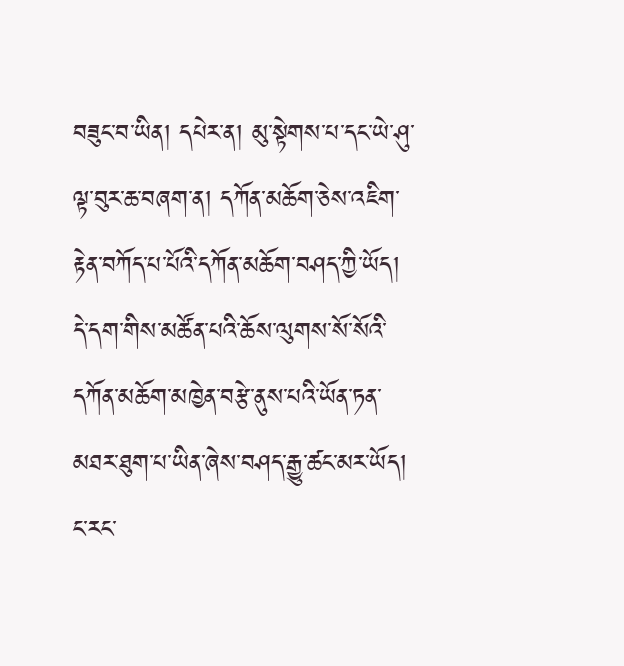བཟུང་བ་ཡིན། དཔེར་ན། མུ་སྟེགས་པ་དང་ཡེ་ཤུ་ལྟ་བུར་ཆ་བཞག་ན། དཀོན་མཆོག་ཅེས་འཇིག་རྟེན་བཀོད་པ་པོའི་དཀོན་མཆོག་བཤད་ཀྱི་ཡོད། དེ་དག་གིས་མཚོན་པའི་ཆོས་ལུགས་སོ་སོའི་དཀོན་མཆོག་མཁྱེན་བརྩེ་ནུས་པའི་ཡོན་ཏན་མཐར་ཐུག་པ་ཡིན་ཞེས་བཤད་རྒྱུ་ཚང་མར་ཡོད།
ང་རང་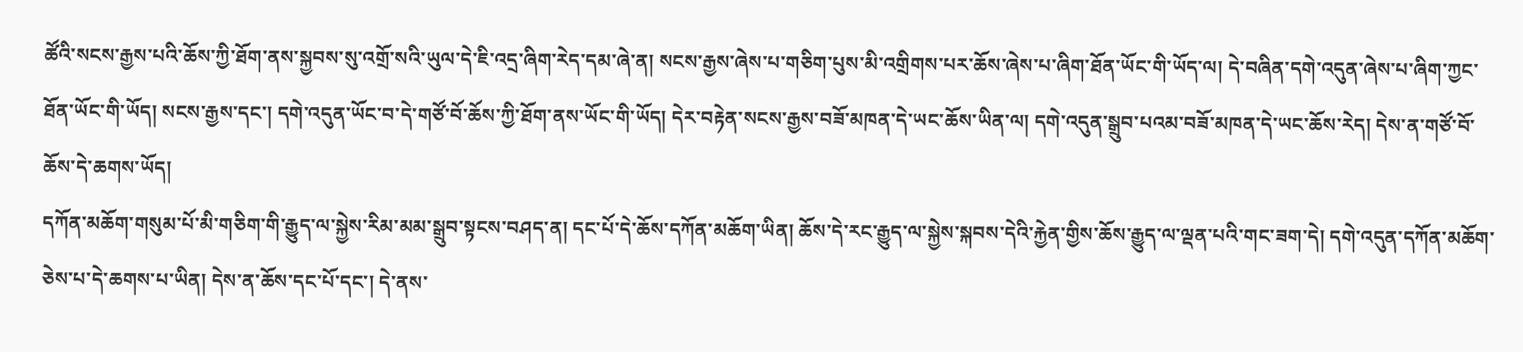ཚོའི་སངས་རྒྱས་པའི་ཆོས་ཀྱི་ཐོག་ནས་སྐྱབས་སུ་འགྲོ་སའི་ཡུལ་དེ་ཇི་འདྲ་ཞིག་རེད་དམ་ཞེ་ན། སངས་རྒྱས་ཞེས་པ་གཅིག་པུས་མི་འགྲིགས་པར་ཆོས་ཞེས་པ་ཞིག་ཐོན་ཡོང་གི་ཡོད་ལ། དེ་བཞིན་དགེ་འདུན་ཞེས་པ་ཞིག་ཀྱང་ཐོན་ཡོང་གི་ཡོད། སངས་རྒྱས་དང་། དགེ་འདུན་ཡོང་བ་དེ་གཙོ་བོ་ཆོས་ཀྱི་ཐོག་ནས་ཡོང་གི་ཡོད། དེར་བརྟེན་སངས་རྒྱས་བཟོ་མཁན་དེ་ཡང་ཆོས་ཡིན་ལ། དགེ་འདུན་སྒྲུབ་པའམ་བཟོ་མཁན་དེ་ཡང་ཆོས་རེད། དེས་ན་གཙོ་བོ་ཆོས་དེ་ཆགས་ཡོད།
དཀོན་མཆོག་གསུམ་པོ་མི་གཅིག་གི་རྒྱུད་ལ་སྐྱེས་རིམ་མམ་སྒྲུབ་སྟངས་བཤད་ན། དང་པོ་དེ་ཆོས་དཀོན་མཆོག་ཡིན། ཆོས་དེ་རང་རྒྱུད་ལ་སྐྱེས་སྐབས་དེའི་རྐྱེན་གྱིས་ཆོས་རྒྱུད་ལ་ལྡན་པའི་གང་ཟག་དེ། དགེ་འདུན་དཀོན་མཆོག་ཅེས་པ་དེ་ཆགས་པ་ཡིན། དེས་ན་ཆོས་དང་པོ་དང་། དེ་ནས་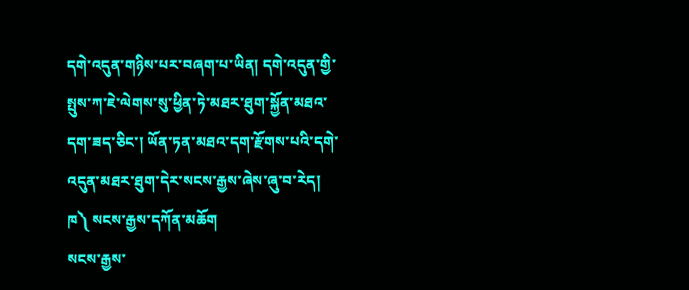དགེ་འདུན་གཉིས་པར་བཞག་པ་ཡིན། དགེ་འདུན་གྱི་སྤུས་ཀ་ཇེ་ལེགས་སུ་ཕྱིན་ཏེ་མཐར་ཐུག་སྐྱོན་མཐའ་དག་ཟད་ཅིང་། ཡོན་ཏན་མཐའ་དག་རྫོགས་པའི་དགེ་འདུན་མཐར་ཐུག་དེར་སངས་རྒྱས་ཞེས་ཞུ་བ་རེད།
ཁ༽ སངས་རྒྱས་དཀོན་མཆོག
སངས་རྒྱས་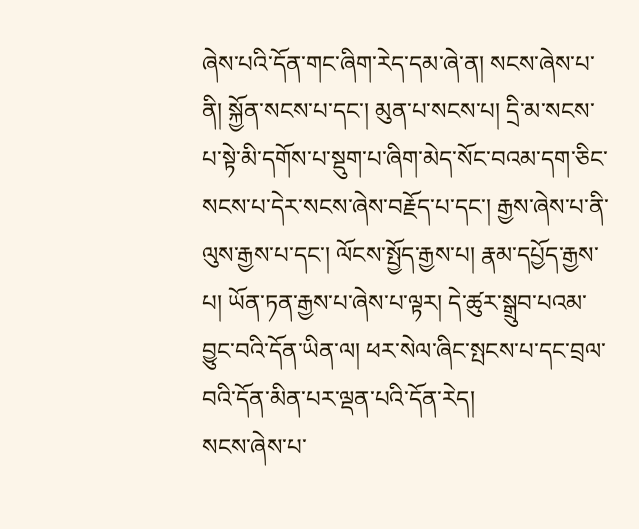ཞེས་པའི་དོན་གང་ཞིག་རེད་དམ་ཞེ་ན། སངས་ཞེས་པ་ནི། སྐྱོན་སངས་པ་དང་། མུན་པ་སངས་པ། དྲི་མ་སངས་པ་སྟེ་མི་དགོས་པ་སྡུག་པ་ཞིག་མེད་སོང་བའམ་དག་ཅིང་སངས་པ་དེར་སངས་ཞེས་བརྗོད་པ་དང་། རྒྱས་ཞེས་པ་ནི་ལུས་རྒྱས་པ་དང་། ལོངས་སྤྱོད་རྒྱས་པ། རྣམ་དཔྱོད་རྒྱས་པ། ཡོན་ཏན་རྒྱས་པ་ཞེས་པ་ལྟར། དེ་ཚུར་སྒྲུབ་པའམ་བྱུང་བའི་དོན་ཡིན་ལ། ཕར་སེལ་ཞིང་སྤངས་པ་དང་བྲལ་བའི་དོན་མིན་པར་ལྡན་པའི་དོན་རེད།
སངས་ཞེས་པ་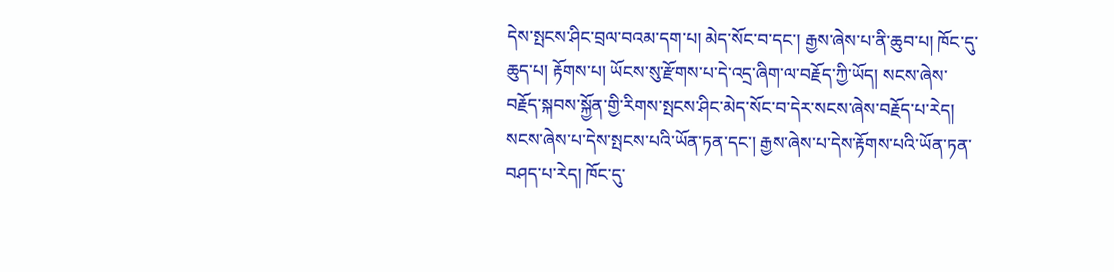དེས་སྤངས་ཤིང་བྲལ་བའམ་དག་པ། མེད་སོང་བ་དང་། རྒྱས་ཞེས་པ་ནི་ཆུབ་པ། ཁོང་དུ་ཆུད་པ། རྟོགས་པ། ཡོངས་སུ་རྫོགས་པ་དེ་འདྲ་ཞིག་ལ་བརྗོད་ཀྱི་ཡོད། སངས་ཞེས་བརྗོད་སྐབས་སྐྱོན་གྱི་རིགས་སྤངས་ཤིང་མེད་སོང་བ་དེར་སངས་ཞེས་བརྗོད་པ་རེད། སངས་ཞེས་པ་དེས་སྤངས་པའི་ཡོན་ཏན་དང་། རྒྱས་ཞེས་པ་དེས་རྟོགས་པའི་ཡོན་ཏན་བཤད་པ་རེད། ཁོང་དུ་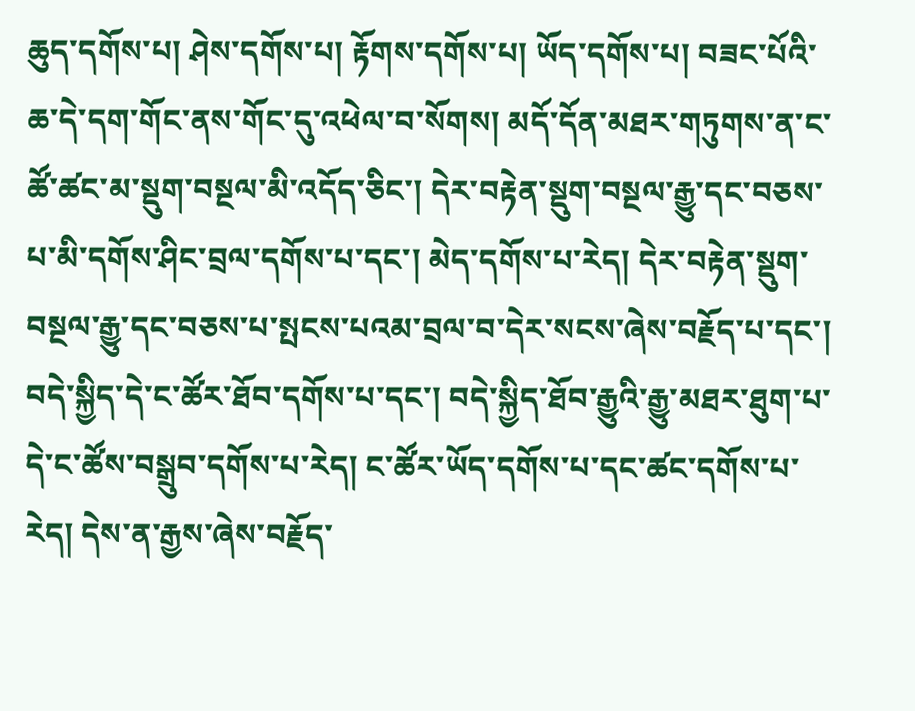ཆུད་དགོས་པ། ཤེས་དགོས་པ། རྟོགས་དགོས་པ། ཡོད་དགོས་པ། བཟང་པོའི་ཆ་དེ་དག་གོང་ནས་གོང་དུ་འཕེལ་བ་སོགས། མདོ་དོན་མཐར་གཏུགས་ན་ང་ཚོ་ཚང་མ་སྡུག་བསྔལ་མི་འདོད་ཅིང་། དེར་བརྟེན་སྡུག་བསྔལ་རྒྱུ་དང་བཅས་པ་མི་དགོས་ཤིང་བྲལ་དགོས་པ་དང་། མེད་དགོས་པ་རེད། དེར་བརྟེན་སྡུག་བསྔལ་རྒྱུ་དང་བཅས་པ་སྤངས་པའམ་བྲལ་བ་དེར་སངས་ཞེས་བརྗོད་པ་དང་། བདེ་སྐྱིད་དེ་ང་ཚོར་ཐོབ་དགོས་པ་དང་། བདེ་སྐྱིད་ཐོབ་རྒྱུའི་རྒྱུ་མཐར་ཐུག་པ་དེ་ང་ཚོས་བསྒྲུབ་དགོས་པ་རེད། ང་ཚོར་ཡོད་དགོས་པ་དང་ཚང་དགོས་པ་རེད། དེས་ན་རྒྱས་ཞེས་བརྗོད་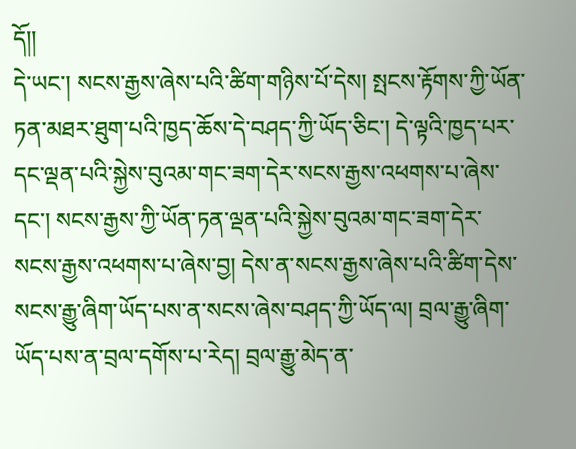དོ།།
དེ་ཡང་། སངས་རྒྱས་ཞེས་པའི་ཚིག་གཉིས་པོ་དེས། སྤངས་རྟོགས་ཀྱི་ཡོན་ཏན་མཐར་ཐུག་པའི་ཁྱད་ཆོས་དེ་བཤད་ཀྱི་ཡོད་ཅིང་། དེ་ལྟའི་ཁྱད་པར་དང་ལྡན་པའི་སྐྱེས་བུའམ་གང་ཟག་དེར་སངས་རྒྱས་འཕགས་པ་ཞེས་དང་། སངས་རྒྱས་ཀྱི་ཡོན་ཏན་ལྡན་པའི་སྐྱེས་བུའམ་གང་ཟག་དེར་སངས་རྒྱས་འཕགས་པ་ཞེས་བྱ། དེས་ན་སངས་རྒྱས་ཞེས་པའི་ཚིག་དེས་སངས་རྒྱུ་ཞིག་ཡོད་པས་ན་སངས་ཞེས་བཤད་ཀྱི་ཡོད་ལ། བྲལ་རྒྱུ་ཞིག་ཡོད་པས་ན་བྲལ་དགོས་པ་རེད། བྲལ་རྒྱུ་མེད་ན་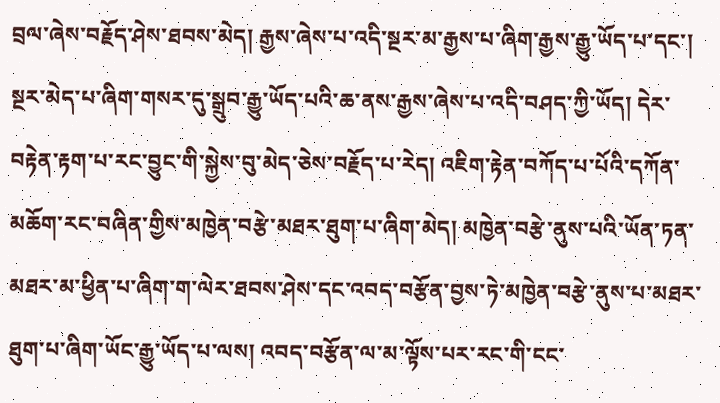བྲལ་ཞེས་བརྗོད་ཤེས་ཐབས་མེད། རྒྱས་ཞེས་པ་འདི་སྔར་མ་རྒྱས་པ་ཞིག་རྒྱས་རྒྱུ་ཡོད་པ་དང་། སྔར་མེད་པ་ཞིག་གསར་དུ་སྒྲུབ་རྒྱུ་ཡོད་པའི་ཆ་ནས་རྒྱས་ཞེས་པ་འདི་བཤད་ཀྱི་ཡོད། དེར་བརྟེན་རྟག་པ་རང་བྱུང་གི་སྐྱེས་བུ་མེད་ཅེས་བརྗོད་པ་རེད། འཇིག་རྟེན་བཀོད་པ་པོའི་དཀོན་མཆོག་རང་བཞིན་གྱིས་མཁྱེན་བརྩེ་མཐར་ཐུག་པ་ཞིག་མེད། མཁྱེན་བརྩེ་ནུས་པའི་ཡོན་ཏན་མཐར་མ་ཕྱིན་པ་ཞིག་ག་ལེར་ཐབས་ཤེས་དང་འབད་བརྩོན་བྱས་ཏེ་མཁྱེན་བརྩེ་ནུས་པ་མཐར་ཐུག་པ་ཞིག་ཡོང་རྒྱུ་ཡོད་པ་ལས། འབད་བརྩོན་ལ་མ་ལྟོས་པར་རང་གི་ངང་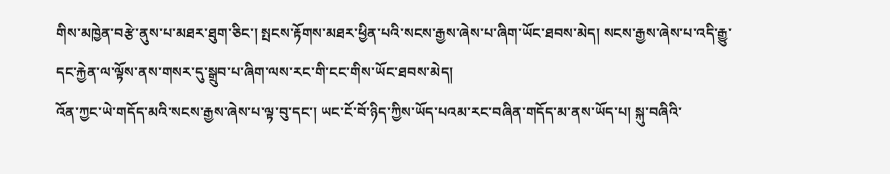གིས་མཁྱེན་བརྩེ་ནུས་པ་མཐར་ཐུག་ཅིང་། སྤངས་རྟོགས་མཐར་ཕྱིན་པའི་སངས་རྒྱས་ཞེས་པ་ཞིག་ཡོང་ཐབས་མེད། སངས་རྒྱས་ཞེས་པ་འདི་རྒྱུ་དང་རྐྱེན་ལ་ལྟོས་ནས་གསར་དུ་སྒྲུབ་པ་ཞིག་ལས་རང་གི་ངང་གིས་ཡོང་ཐབས་མེད།
འོན་ཀྱང་ཡེ་གདོད་མའི་སངས་རྒྱས་ཞེས་པ་ལྟ་བུ་དང་། ཡང་ངོ་བོ་ཉིད་ཀྱིས་ཡོད་པའམ་རང་བཞིན་གདོད་མ་ནས་ཡོད་པ། སྐུ་བཞིའི་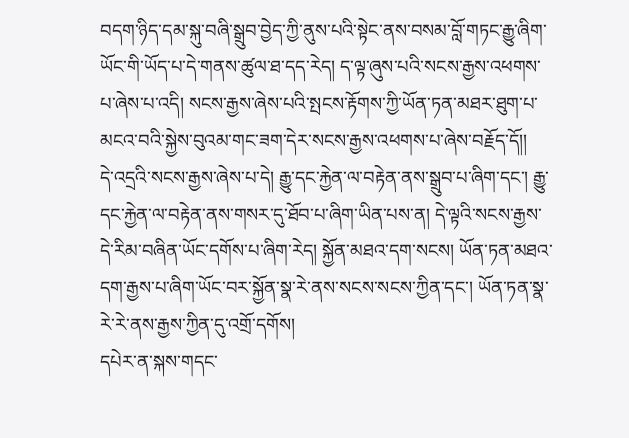བདག་ཉིད་དམ་སྐུ་བཞི་སྒྲུབ་བྱེད་ཀྱི་ནུས་པའི་སྟེང་ནས་བསམ་བློ་གཏང་རྒྱུ་ཞིག་ཡོང་གི་ཡོད་པ་དེ་གནས་ཚུལ་ཐ་དད་རེད། ད་ལྟ་ཞུས་པའི་སངས་རྒྱས་འཕགས་པ་ཞེས་པ་འདི། སངས་རྒྱས་ཞེས་པའི་སྤངས་རྟོགས་ཀྱི་ཡོན་ཏན་མཐར་ཐུག་པ་མངའ་བའི་སྐྱེས་བུའམ་གང་ཟག་དེར་སངས་རྒྱས་འཕགས་པ་ཞེས་བརྗོད་དོ།།
དེ་འདྲའི་སངས་རྒྱས་ཞེས་པ་དེ། རྒྱུ་དང་རྐྱེན་ལ་བརྟེན་ནས་སྒྲུབ་པ་ཞིག་དང་། རྒྱུ་དང་རྐྱེན་ལ་བརྟེན་ནས་གསར་དུ་ཐོབ་པ་ཞིག་ཡིན་པས་ན། དེ་ལྟའི་སངས་རྒྱས་དེ་རིམ་བཞིན་ཡོང་དགོས་པ་ཞིག་རེད། སྐྱོན་མཐའ་དག་སངས། ཡོན་ཏན་མཐའ་དག་རྒྱས་པ་ཞིག་ཡོང་བར་སྐྱོན་སྣ་རེ་ནས་སངས་སངས་ཀྱིན་དང་། ཡོན་ཏན་སྣ་རེ་རེ་ནས་རྒྱས་ཀྱིན་དུ་འགྲོ་དགོས།
དཔེར་ན་སྐས་གདང་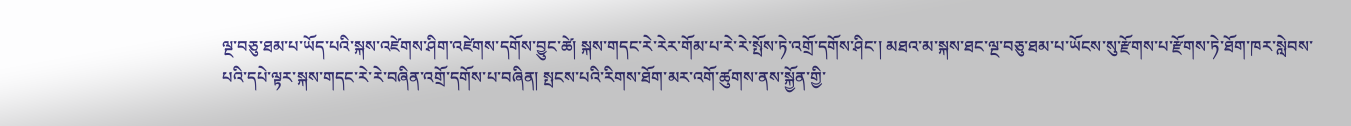ལྔ་བཅུ་ཐམ་པ་ཡོད་པའི་སྐས་འཛེགས་ཤིག་འཛེགས་དགོས་བྱུང་ཚེ། སྐས་གདང་རེ་རེར་གོམ་པ་རེ་རེ་སྤོས་ཏེ་འགྲོ་དགོས་ཤིང་། མཐའ་མ་སྐས་ཐང་ལྔ་བཅུ་ཐམ་པ་ཡོངས་སུ་རྫོགས་པ་རྫོགས་ཏེ་ཐོག་ཁར་སླེབས་པའི་དཔེ་ལྟར་སྐས་གདང་རེ་རེ་བཞིན་འགྲོ་དགོས་པ་བཞིན། སྤངས་པའི་རིགས་ཐོག་མར་འགོ་ཚུགས་ནས་སྐྱོན་གྱི་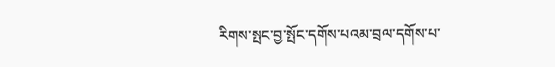རིགས་སྤང་བྱ་སྤོང་དགོས་པའམ་བྲལ་དགོས་པ་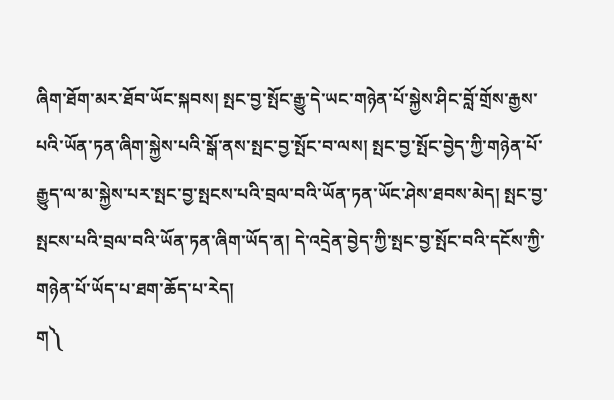ཞིག་ཐོག་མར་ཐོབ་ཡོང་སྐབས། སྤང་བྱ་སྤོང་རྒྱུ་དེ་ཡང་གཉེན་པོ་སྐྱེས་ཤིང་བློ་གྲོས་རྒྱས་པའི་ཡོན་ཏན་ཞིག་སྐྱེས་པའི་སྒོ་ནས་སྤང་བྱ་སྤོང་བ་ལས། སྤང་བྱ་སྤོང་བྱེད་ཀྱི་གཉེན་པོ་རྒྱུད་ལ་མ་སྐྱེས་པར་སྤང་བྱ་སྤངས་པའི་བྲལ་བའི་ཡོན་ཏན་ཡོང་ཤེས་ཐབས་མེད། སྤང་བྱ་སྤངས་པའི་བྲལ་བའི་ཡོན་ཏན་ཞིག་ཡོད་ན། དེ་འདྲེན་བྱེད་ཀྱི་སྤང་བྱ་སྤོང་བའི་དངོས་ཀྱི་གཉེན་པོ་ཡོད་པ་ཐག་ཆོད་པ་རེད།
ག༽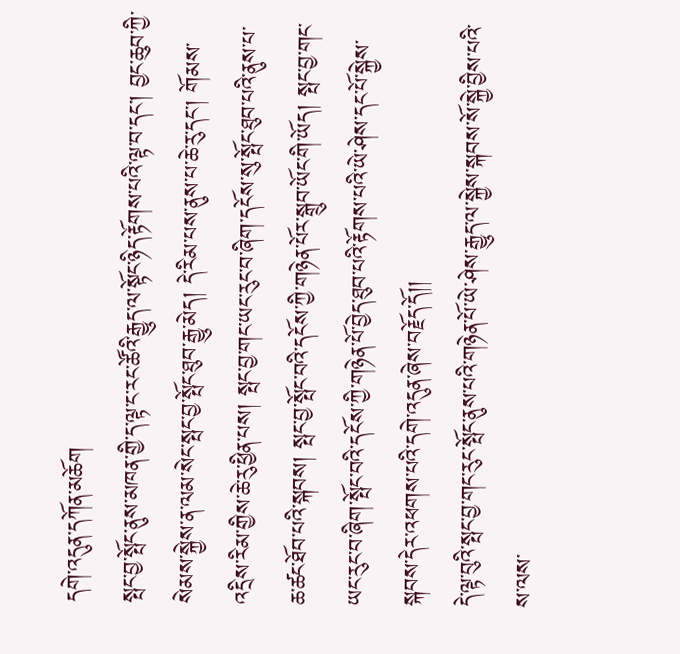དགེ་འདུན་དཀོན་མཆོག
སྤང་བྱ་སྤོང་ནུས་མཁན་གྱི་ད་ལྟ་ང་རང་ཚོའི་རྒྱུད་ལ་སྟོང་ཉིད་རྟོགས་པའི་ལྟ་བ་དང་། བྱང་ཆུབ་ཀྱི་སེམས་སྐྱེས་ན་ལམ་སེང་སྤང་བྱ་སྤོང་ཐུབ་རྒྱུ་མེད། དེ་རིམ་པས་ནུས་པ་ཆེ་རུ་དང་། གོམས་འདྲིས་རིམ་གྱིས་ཆེ་རུ་ཕྱིན་པས། སྤང་བྱ་གང་ཡང་རུང་བ་ཞིག་དངོས་སུ་སྤོང་ཐུབ་པའི་ནུས་པ་ཆ་ཚང་ཐོབ་པའི་སྐབས། སྤང་བྱ་སྤོང་བའི་དངོས་ཀྱི་གཉེན་པོར་སྒྲུབ་ཡོང་གི་ཡོད། སྤང་བྱ་གང་ཡང་རུང་བ་ཞིག་སྤོང་བའི་དངོས་ཀྱི་གཉེན་པོ་བྱེད་ཐུབ་པའི་རྟོགས་པའི་ཡེ་ཤེས་དང་པོ་སྐྱེས་སྐབས་དེར་འཕགས་པའི་དགེ་འདུན་ཞེས་བརྗོད་དོ།།
དེ་ལྟ་བུའི་སྤང་བྱ་གང་རུང་སྤོང་ནུས་པའི་གཉེན་པོ་ཡེ་ཤེས་རྒྱུད་ལ་སྐྱེས་སྐབས་སོ་སྐྱེ་བྱིས་པའི་ས་ལས་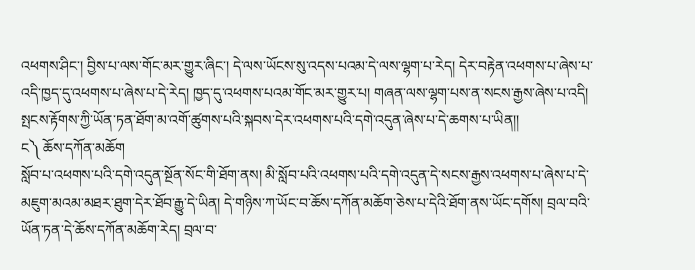འཕགས་ཤིང་། བྱིས་པ་ལས་གོང་མར་གྱུར་ཞིང་། དེ་ལས་ཡོངས་སུ་འདས་པའམ་དེ་ལས་ལྷག་པ་རེད། དེར་བརྟེན་འཕགས་པ་ཞེས་པ་འདི་ཁྱད་དུ་འཕགས་པ་ཞེས་པ་དེ་རེད། ཁྱད་དུ་འཕགས་པའམ་གོང་མར་གྱུར་པ། གཞན་ལས་ལྷག་པས་ན་སངས་རྒྱས་ཞེས་པ་འདི། སྤངས་རྟོགས་ཀྱི་ཡོན་ཏན་ཐོག་མ་འགོ་ཚུགས་པའི་སྐབས་དེར་འཕགས་པའི་དགེ་འདུན་ཞེས་པ་དེ་ཆགས་པ་ཡིན།།
ང༽ ཆོས་དཀོན་མཆོག
སློབ་པ་འཕགས་པའི་དགེ་འདུན་སྔོན་སོང་གི་ཐོག་ནས། མི་སློབ་པའི་འཕགས་པའི་དགེ་འདུན་དེ་སངས་རྒྱས་འཕགས་པ་ཞེས་པ་དེ་མཇུག་མའམ་མཐར་ཐུག་དེར་ཐོབ་རྒྱུ་དེ་ཡིན། དེ་གཉིས་ཀ་ཡོང་བ་ཆོས་དཀོན་མཆོག་ཅེས་པ་དེའི་ཐོག་ནས་ཡོང་དགོས། བྲལ་བའི་ཡོན་ཏན་དེ་ཆོས་དཀོན་མཆོག་རེད། བྲལ་བ་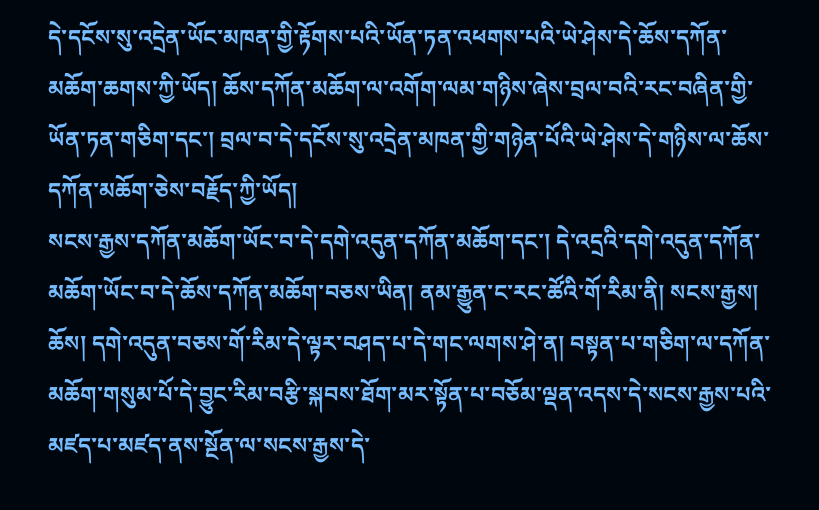དེ་དངོས་སུ་འདྲེན་ཡོང་མཁན་གྱི་རྟོགས་པའི་ཡོན་ཏན་འཕགས་པའི་ཡེ་ཤེས་དེ་ཆོས་དཀོན་མཆོག་ཆགས་ཀྱི་ཡོད། ཆོས་དཀོན་མཆོག་ལ་འགོག་ལམ་གཉིས་ཞེས་བྲལ་བའི་རང་བཞིན་གྱི་ཡོན་ཏན་གཅིག་དང་། བྲལ་བ་དེ་དངོས་སུ་འདྲེན་མཁན་གྱི་གཉེན་པོའི་ཡེ་ཤེས་དེ་གཉིས་ལ་ཆོས་དཀོན་མཆོག་ཅེས་བརྗོད་ཀྱི་ཡོད།
སངས་རྒྱས་དཀོན་མཆོག་ཡོང་བ་དེ་དགེ་འདུན་དཀོན་མཆོག་དང་། དེ་འདྲའི་དགེ་འདུན་དཀོན་མཆོག་ཡོང་བ་དེ་ཆོས་དཀོན་མཆོག་བཅས་ཡིན། ནམ་རྒྱུན་ང་རང་ཚོའི་གོ་རིམ་ནི། སངས་རྒྱས། ཆོས། དགེ་འདུན་བཅས་གོ་རིམ་དེ་ལྟར་བཤད་པ་དེ་གང་ལགས་ཤེ་ན། བསྟན་པ་གཅིག་ལ་དཀོན་མཆོག་གསུམ་པོ་དེ་བྱུང་རིམ་བརྩི་སྐབས་ཐོག་མར་སྟོན་པ་བཅོམ་ལྡན་འདས་དེ་སངས་རྒྱས་པའི་མཛད་པ་མཛད་ནས་སྔོན་ལ་སངས་རྒྱས་དེ་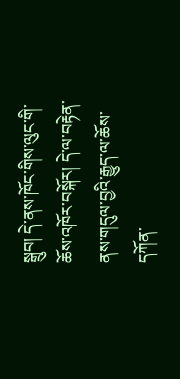སྒྲུབ། དེ་ནས་ཁོང་གིས་ལུང་གི་ཆོས་འཁོར་བསྐོར། དེ་ལ་བརྟེན་ནས་གདུལ་བྱའི་རྒྱུད་ལ་ཆོས་དཀོན་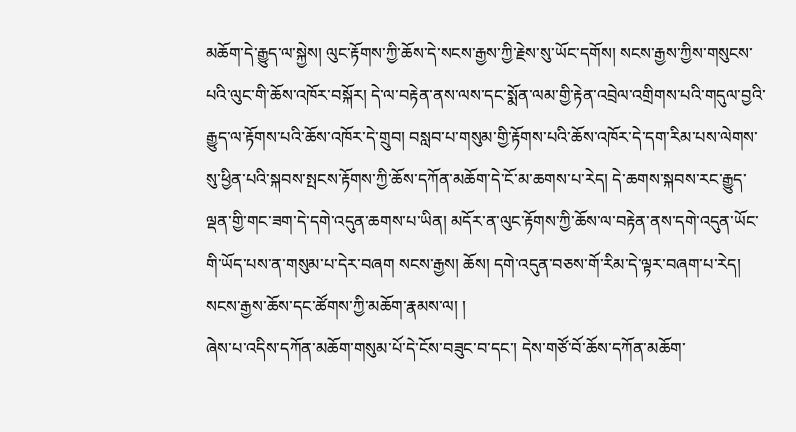མཆོག་དེ་རྒྱུད་ལ་སྐྱེས། ལུང་རྟོགས་ཀྱི་ཆོས་དེ་སངས་རྒྱས་ཀྱི་རྗེས་སུ་ཡོང་དགོས། སངས་རྒྱས་ཀྱིས་གསུངས་པའི་ལུང་གི་ཆོས་འཁོར་བསྐོར། དེ་ལ་བརྟེན་ནས་ལས་དང་སྨོན་ལམ་གྱི་རྟེན་འབྲེལ་འགྲིགས་པའི་གདུལ་བྱའི་རྒྱུད་ལ་རྟོགས་པའི་ཆོས་འཁོར་དེ་གྲུབ། བསླབ་པ་གསུམ་གྱི་རྟོགས་པའི་ཆོས་འཁོར་དེ་དག་རིམ་པས་ལེགས་སུ་ཕྱིན་པའི་སྐབས་སྤངས་རྟོགས་ཀྱི་ཆོས་དཀོན་མཆོག་དེ་ངོ་མ་ཆགས་པ་རེད། དེ་ཆགས་སྐབས་རང་རྒྱུད་ལྡན་གྱི་གང་ཟག་དེ་དགེ་འདུན་ཆགས་པ་ཡིན། མདོར་ན་ལུང་རྟོགས་ཀྱི་ཆོས་ལ་བརྟེན་ནས་དགེ་འདུན་ཡོང་གི་ཡོད་པས་ན་གསུམ་པ་དེར་བཞག སངས་རྒྱས། ཆོས། དགེ་འདུན་བཅས་གོ་རིམ་དེ་ལྟར་བཞག་པ་རེད།
སངས་རྒྱས་ཆོས་དང་ཚོགས་ཀྱི་མཆོག་རྣམས་ལ། །
ཞེས་པ་འདིས་དཀོན་མཆོག་གསུམ་པོ་དེ་ངོས་བཟུང་བ་དང་། དེས་གཙོ་བོ་ཆོས་དཀོན་མཆོག་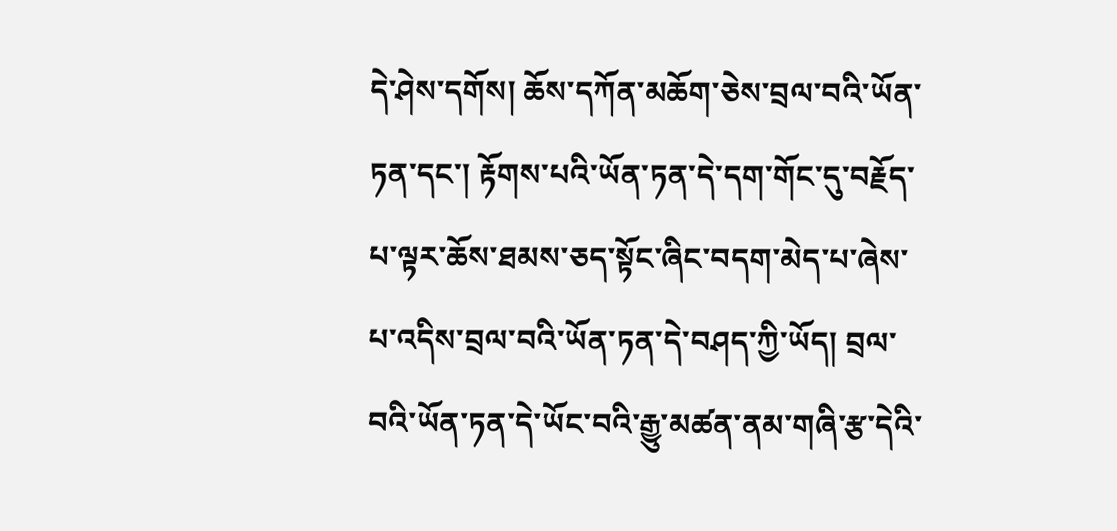དེ་ཤེས་དགོས། ཆོས་དཀོན་མཆོག་ཅེས་བྲལ་བའི་ཡོན་ཏན་དང་། རྟོགས་པའི་ཡོན་ཏན་དེ་དག་གོང་དུ་བརྗོད་པ་ལྟར་ཆོས་ཐམས་ཅད་སྟོང་ཞིང་བདག་མེད་པ་ཞེས་པ་འདིས་བྲལ་བའི་ཡོན་ཏན་དེ་བཤད་ཀྱི་ཡོད། བྲལ་བའི་ཡོན་ཏན་དེ་ཡོང་བའི་རྒྱུ་མཚན་ནམ་གཞི་རྩ་དེའི་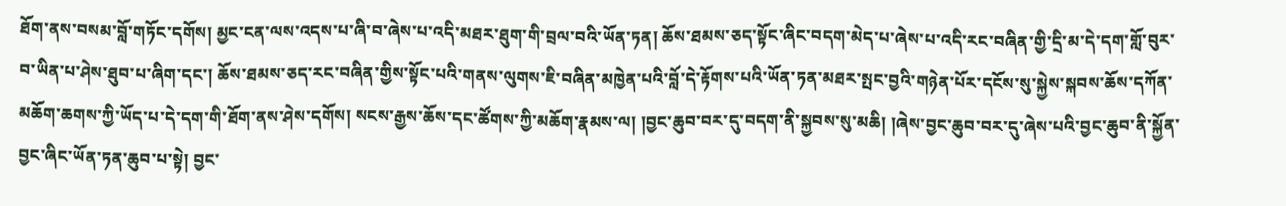ཐོག་ནས་བསམ་བློ་གཏོང་དགོས། མྱང་ངན་ལས་འདས་པ་ཞི་བ་ཞེས་པ་འདི་མཐར་ཐུག་གི་བྲལ་བའི་ཡོན་ཏན། ཆོས་ཐམས་ཅད་སྟོང་ཞིང་བདག་མེད་པ་ཞེས་པ་འདི་རང་བཞིན་གྱི་དྲི་མ་དེ་དག་གློ་བུར་བ་ཡིན་པ་ཤེས་ཐུབ་པ་ཞིག་དང་། ཆོས་ཐམས་ཅད་རང་བཞིན་གྱིས་སྟོང་པའི་གནས་ལུགས་ཇི་བཞིན་མཁྱེན་པའི་བློ་དེ་རྟོགས་པའི་ཡོན་ཏན་མཐར་སྤང་བྱའི་གཉེན་པོར་དངོས་སུ་སྐྱེས་སྐབས་ཆོས་དཀོན་མཆོག་ཆགས་ཀྱི་ཡོད་པ་དེ་དག་གི་ཐོག་ནས་ཤེས་དགོས། སངས་རྒྱས་ཆོས་དང་ཚོགས་ཀྱི་མཆོག་རྣམས་ལ། །བྱང་ཆུབ་བར་དུ་བདག་ནི་སྐྱབས་སུ་མཆི། །ཞེས་བྱང་ཆུབ་བར་དུ་ཞེས་པའི་བྱང་ཆུབ་ནི་སྐྱོན་བྱང་ཞིང་ཡོན་ཏན་ཆུབ་པ་སྟེ། བྱང་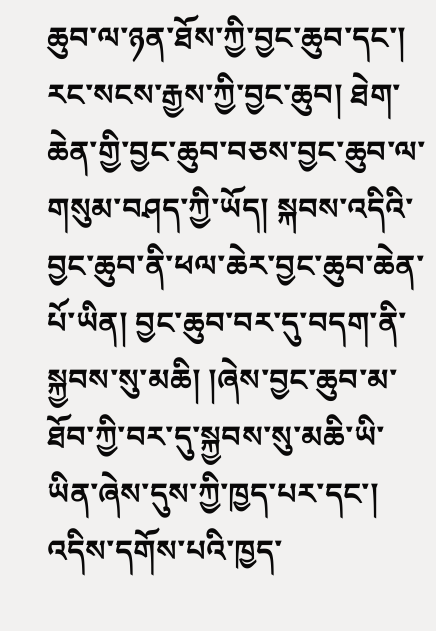ཆུབ་ལ་ཉན་ཐོས་ཀྱི་བྱང་ཆུབ་དང་། རང་སངས་རྒྱས་ཀྱི་བྱང་ཆུབ། ཐེག་ཆེན་གྱི་བྱང་ཆུབ་བཅས་བྱང་ཆུབ་ལ་གསུམ་བཤད་ཀྱི་ཡོད། སྐབས་འདིའི་བྱང་ཆུབ་ནི་ཕལ་ཆེར་བྱང་ཆུབ་ཆེན་པོ་ཡིན། བྱང་ཆུབ་བར་དུ་བདག་ནི་སྐྱབས་སུ་མཆི། །ཞེས་བྱང་ཆུབ་མ་ཐོབ་ཀྱི་བར་དུ་སྐྱབས་སུ་མཆི་ཡི་ཡིན་ཞེས་དུས་ཀྱི་ཁྱད་པར་དང་། འདིས་དགོས་པའི་ཁྱད་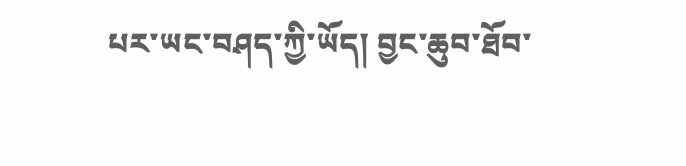པར་ཡང་བཤད་ཀྱི་ཡོད། བྱང་ཆུབ་ཐོབ་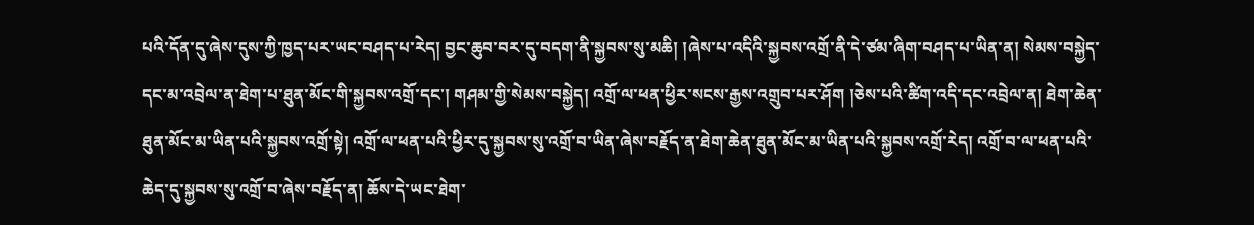པའི་དོན་དུ་ཞེས་དུས་ཀྱི་ཁྱད་པར་ཡང་བཤད་པ་རེད། བྱང་ཆུབ་བར་དུ་བདག་ནི་སྐྱབས་སུ་མཆི། །ཞེས་པ་འདིའི་སྐྱབས་འགྲོ་ནི་དེ་ཙམ་ཞིག་བཤད་པ་ཡིན་ན། སེམས་བསྐྱེད་དང་མ་འབྲེལ་ན་ཐེག་པ་ཐུན་མོང་གི་སྐྱབས་འགྲོ་དང་། གཤམ་གྱི་སེམས་བསྐྱེད། འགྲོ་ལ་ཕན་ཕྱིར་སངས་རྒྱས་འགྲུབ་པར་ཤོག །ཅེས་པའི་ཚིག་འདི་དང་འབྲེལ་ན། ཐེག་ཆེན་ཐུན་མོང་མ་ཡིན་པའི་སྐྱབས་འགྲོ་སྟེ། འགྲོ་ལ་ཕན་པའི་ཕྱིར་དུ་སྐྱབས་སུ་འགྲོ་བ་ཡིན་ཞེས་བརྗོད་ན་ཐེག་ཆེན་ཐུན་མོང་མ་ཡིན་པའི་སྐྱབས་འགྲོ་རེད། འགྲོ་བ་ལ་ཕན་པའི་ཆེད་དུ་སྐྱབས་སུ་འགྲོ་བ་ཞེས་བརྗོད་ན། ཆོས་དེ་ཡང་ཐེག་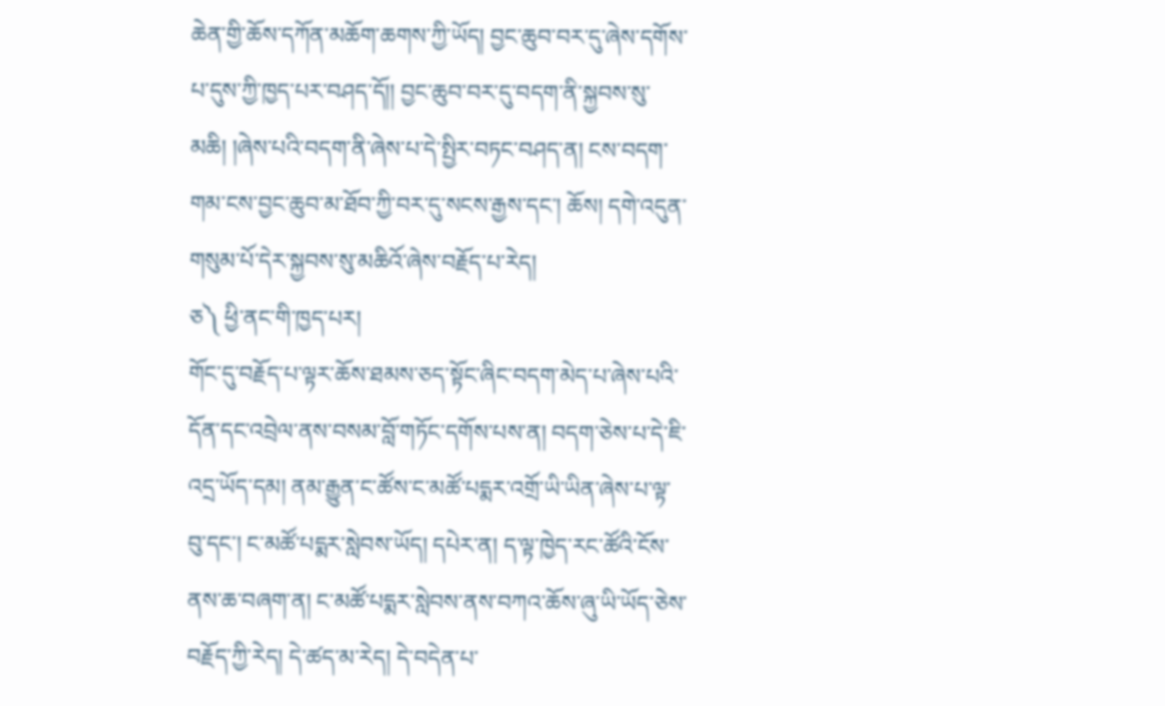ཆེན་གྱི་ཆོས་དཀོན་མཆོག་ཆགས་ཀྱི་ཡོད། བྱང་ཆུབ་བར་དུ་ཞེས་དགོས་པ་དུས་ཀྱི་ཁྱད་པར་བཤད་དོ།། བྱང་ཆུབ་བར་དུ་བདག་ནི་སྐྱབས་སུ་མཆི། །ཞེས་པའི་བདག་ནི་ཞེས་པ་དེ་སྤྱིར་བཏང་བཤད་ན། ངས་བདག་གམ་ངས་བྱང་ཆུབ་མ་ཐོབ་ཀྱི་བར་དུ་སངས་རྒྱས་དང་། ཆོས། དགེ་འདུན་གསུམ་པོ་དེར་སྐྱབས་སུ་མཆིའོ་ཞེས་བརྗོད་པ་རེད།
ཅ༽ ཕྱི་ནང་གི་ཁྱད་པར།
གོང་དུ་བརྗོད་པ་ལྟར་ཆོས་ཐམས་ཅད་སྟོང་ཞིང་བདག་མེད་པ་ཞེས་པའི་དོན་དང་འབྲེལ་ནས་བསམ་བློ་གཏོང་དགོས་པས་ན། བདག་ཅེས་པ་དེ་ཇི་འདྲ་ཡོད་དམ། ནམ་རྒྱུན་ང་ཚོས་ང་མཚོ་པདྨར་འགྲོ་ཡི་ཡིན་ཞེས་པ་ལྟ་བུ་དང་། ང་མཚོ་པདྨར་སླེབས་ཡོད། དཔེར་ན། ད་ལྟ་ཁྱེད་རང་ཚོའི་ངོས་ནས་ཆ་བཞག་ན། ང་མཚོ་པདྨར་སླེབས་ནས་བཀའ་ཆོས་ཞུ་ཡི་ཡོད་ཅེས་བརྗོད་ཀྱི་རེད། དེ་ཚད་མ་རེད། དེ་བདེན་པ་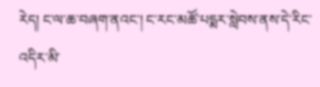རེད། ང་ལ་ཆ་བཞག་ནའང་། ང་རང་མཚོ་པདྨར་སླེབས་ནས་དེ་རིང་འདིར་མི་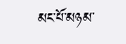མང་པོ་མཉམ་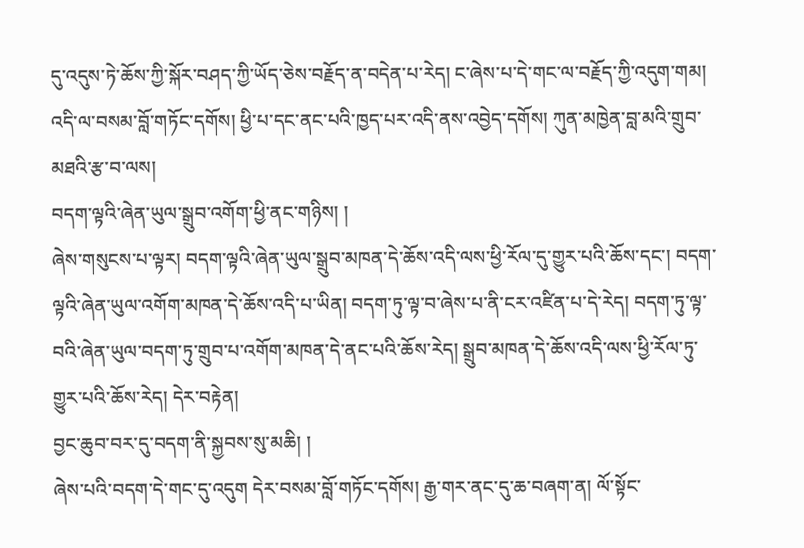དུ་འདུས་ཏེ་ཆོས་ཀྱི་སྐོར་བཤད་ཀྱི་ཡོད་ཅེས་བརྗོད་ན་བདེན་པ་རེད། ང་ཞེས་པ་དེ་གང་ལ་བརྗོད་ཀྱི་འདུག་གམ། འདི་ལ་བསམ་བློ་གཏོང་དགོས། ཕྱི་པ་དང་ནང་པའི་ཁྱད་པར་འདི་ནས་འབྱེད་དགོས། ཀུན་མཁྱེན་བླ་མའི་གྲུབ་མཐའི་རྩ་བ་ལས།
བདག་ལྟའི་ཞེན་ཡུལ་སྒྲུབ་འགོག་ཕྱི་ནང་གཉིས། །
ཞེས་གསུངས་པ་ལྟར། བདག་ལྟའི་ཞེན་ཡུལ་སྒྲུབ་མཁན་དེ་ཆོས་འདི་ལས་ཕྱི་རོལ་དུ་གྱུར་པའི་ཆོས་དང་། བདག་ལྟའི་ཞེན་ཡུལ་འགོག་མཁན་དེ་ཆོས་འདི་པ་ཡིན། བདག་ཏུ་ལྟ་བ་ཞེས་པ་ནི་ངར་འཛིན་པ་དེ་རེད། བདག་ཏུ་ལྟ་བའི་ཞེན་ཡུལ་བདག་ཏུ་གྲུབ་པ་འགོག་མཁན་དེ་ནང་པའི་ཆོས་རེད། སྒྲུབ་མཁན་དེ་ཆོས་འདི་ལས་ཕྱི་རོལ་ཏུ་གྱུར་པའི་ཆོས་རེད། དེར་བརྟེན།
བྱང་ཆུབ་བར་དུ་བདག་ནི་སྐྱབས་སུ་མཆི། །
ཞེས་པའི་བདག་དེ་གང་དུ་འདུག དེར་བསམ་བློ་གཏོང་དགོས། རྒྱ་གར་ནང་དུ་ཆ་བཞག་ན། ལོ་སྟོང་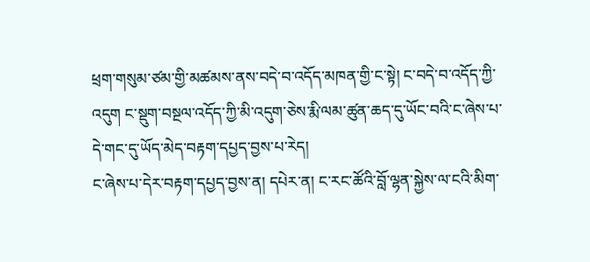ཕྲག་གསུམ་ཙམ་གྱི་མཚམས་ནས་བདེ་བ་འདོད་མཁན་གྱི་ང་སྟེ། ང་བདེ་བ་འདོད་ཀྱི་འདུག ང་སྡུག་བསྔལ་འདོད་ཀྱི་མི་འདུག་ཅེས་རྨི་ལམ་ཚུན་ཆད་དུ་ཡོང་བའི་ང་ཞེས་པ་དེ་གང་དུ་ཡོད་མེད་བརྟག་དཔྱད་བྱས་པ་རེད།
ང་ཞེས་པ་དེར་བརྟག་དཔྱད་བྱས་ན། དཔེར་ན། ང་རང་ཚོའི་བློ་ལྷན་སྐྱེས་ལ་ངའི་མིག་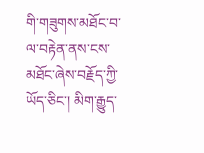གི་གཟུགས་མཐོང་བ་ལ་བརྟེན་ནས་ངས་མཐོང་ཞེས་བརྗོད་ཀྱི་ཡོད་ཅིང་། མིག་རྒྱུད་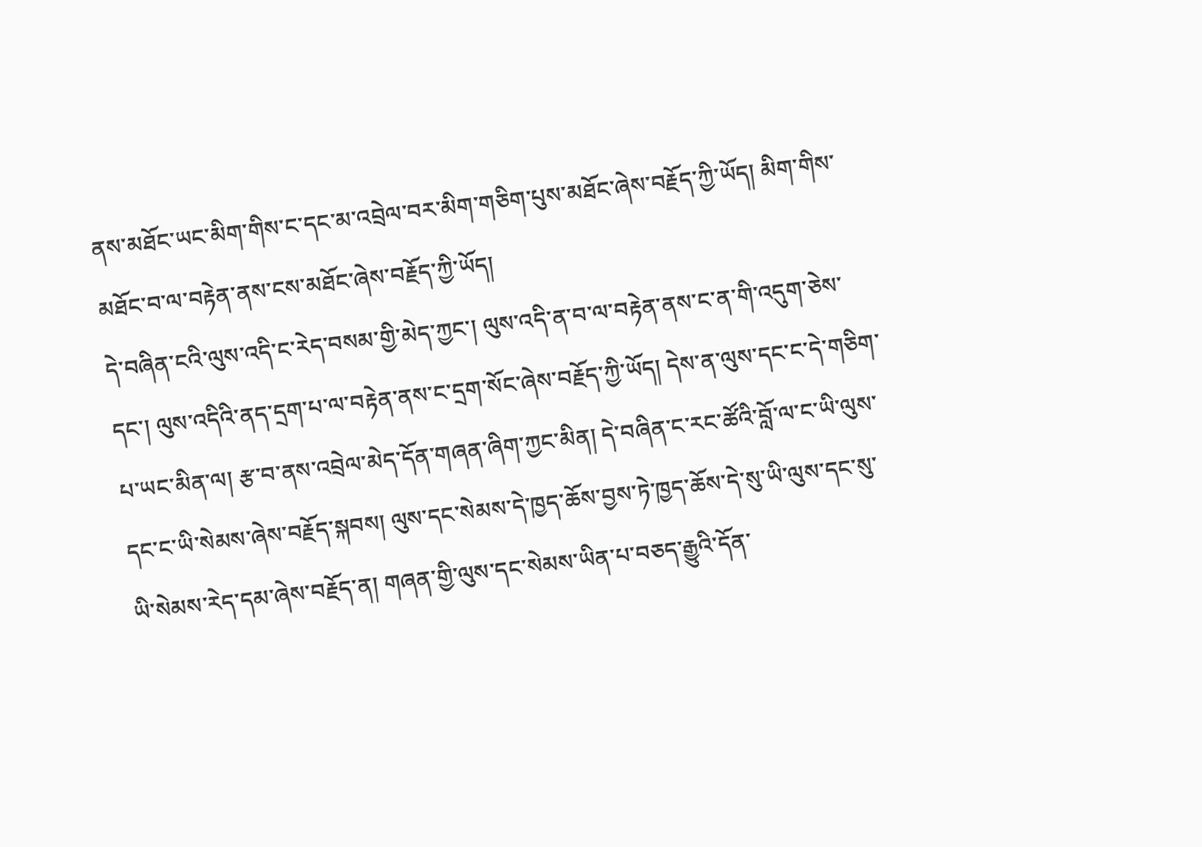ནས་མཐོང་ཡང་མིག་གིས་ང་དང་མ་འབྲེལ་བར་མིག་གཅིག་པུས་མཐོང་ཞེས་བརྗོད་ཀྱི་ཡོད། མིག་གིས་མཐོང་བ་ལ་བརྟེན་ནས་ངས་མཐོང་ཞེས་བརྗོད་ཀྱི་ཡོད།
དེ་བཞིན་ངའི་ལུས་འདི་ང་རེད་བསམ་གྱི་མེད་ཀྱང་། ལུས་འདི་ན་བ་ལ་བརྟེན་ནས་ང་ན་གི་འདུག་ཅེས་དང་། ལུས་འདིའི་ནད་དྲག་པ་ལ་བརྟེན་ནས་ང་དྲག་སོང་ཞེས་བརྗོད་ཀྱི་ཡོད། དེས་ན་ལུས་དང་ང་དེ་གཅིག་པ་ཡང་མིན་ལ། རྩ་བ་ནས་འབྲེལ་མེད་དོན་གཞན་ཞིག་ཀྱང་མིན། དེ་བཞིན་ང་རང་ཚོའི་བློ་ལ་ང་ཡི་ལུས་དང་ང་ཡི་སེམས་ཞེས་བརྗོད་སྐབས། ལུས་དང་སེམས་དེ་ཁྱད་ཆོས་བྱས་ཏེ་ཁྱད་ཆོས་དེ་སུ་ཡི་ལུས་དང་སུ་ཡི་སེམས་རེད་དམ་ཞེས་བརྗོད་ན། གཞན་གྱི་ལུས་དང་སེམས་ཡིན་པ་བཅད་རྒྱུའི་དོན་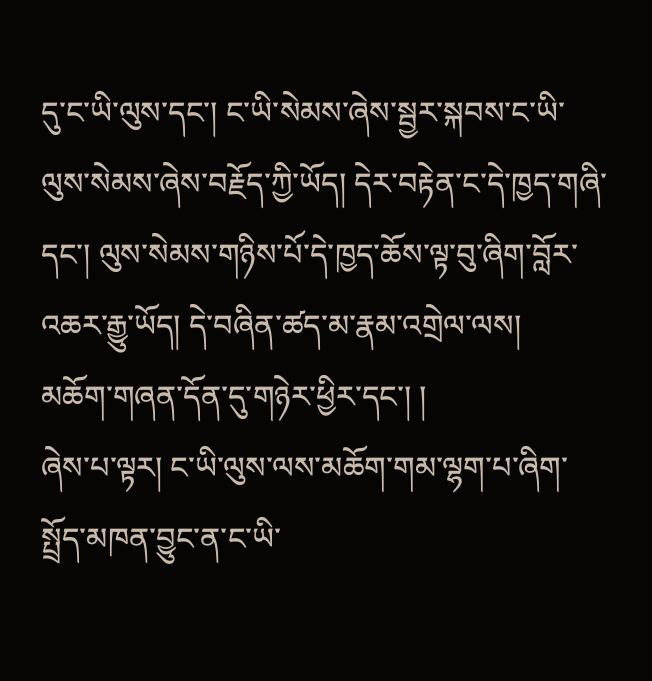དུ་ང་ཡི་ལུས་དང་། ང་ཡི་སེམས་ཞེས་སྦྱར་སྐབས་ང་ཡི་ལུས་སེམས་ཞེས་བརྗོད་ཀྱི་ཡོད། དེར་བརྟེན་ང་དེ་ཁྱད་གཞི་དང་། ལུས་སེམས་གཉིས་པོ་དེ་ཁྱད་ཆོས་ལྟ་བུ་ཞིག་བློར་འཆར་རྒྱུ་ཡོད། དེ་བཞིན་ཚད་མ་རྣམ་འགྲེལ་ལས།
མཆོག་གཞན་དོན་དུ་གཉེར་ཕྱིར་དང་། །
ཞེས་པ་ལྟར། ང་ཡི་ལུས་ལས་མཆོག་གམ་ལྷག་པ་ཞིག་སྤྲོད་མཁན་བྱུང་ན་ང་ཡི་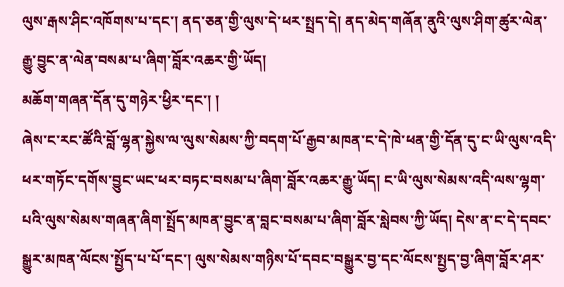ལུས་རྒས་ཤིང་འཁོགས་པ་དང་། ནད་ཅན་གྱི་ལུས་དེ་ཕར་སྤྲད་དེ། ནད་མེད་གཞོན་ནུའི་ལུས་ཤིག་ཚུར་ལེན་རྒྱུ་བྱུང་ན་ལེན་བསམ་པ་ཞིག་བློར་འཆར་གྱི་ཡོད།
མཆོག་གཞན་དོན་དུ་གཉེར་ཕྱིར་དང་། །
ཞེས་ང་རང་ཚོའི་བློ་ལྷན་སྐྱེས་ལ་ལུས་སེམས་ཀྱི་བདག་པོ་རྒྱབ་མཁན་ང་དེ་ཁེ་ཕན་གྱི་དོན་དུ་ང་ཡི་ལུས་འདི་ཕར་གཏོང་དགོས་བྱུང་ཡང་ཕར་བཏང་བསམ་པ་ཞིག་བློར་འཆར་རྒྱུ་ཡོད། ང་ཡི་ལུས་སེམས་འདི་ལས་ལྷག་པའི་ལུས་སེམས་གཞན་ཞིག་སྤྲོད་མཁན་བྱུང་ན་བླང་བསམ་པ་ཞིག་བློར་སླེབས་ཀྱི་ཡོད། དེས་ན་ང་དེ་དབང་སྒྱུར་མཁན་ལོངས་སྤྱོད་པ་པོ་དང་། ལུས་སེམས་གཉིས་པོ་དབང་བསྒྱུར་བྱ་དང་ལོངས་སྤྱད་བྱ་ཞིག་བློར་ཤར་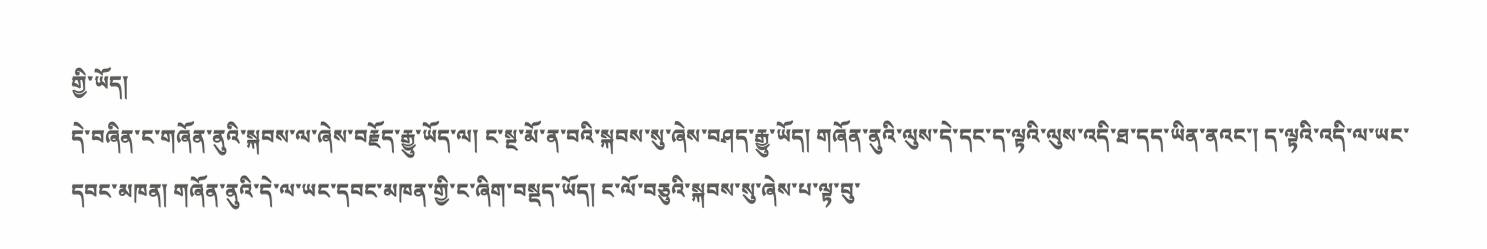གྱི་ཡོད།
དེ་བཞིན་ང་གཞོན་ནུའི་སྐབས་ལ་ཞེས་བརྗོད་རྒྱུ་ཡོད་ལ། ང་སྔ་མོ་ན་བའི་སྐབས་སུ་ཞེས་བཤད་རྒྱུ་ཡོད། གཞོན་ནུའི་ལུས་དེ་དང་ད་ལྟའི་ལུས་འདི་ཐ་དད་ཡིན་ནའང་། ད་ལྟའི་འདི་ལ་ཡང་དབང་མཁན། གཞོན་ནུའི་དེ་ལ་ཡང་དབང་མཁན་གྱི་ང་ཞིག་བསྡད་ཡོད། ང་ལོ་བཅུའི་སྐབས་སུ་ཞེས་པ་ལྟ་བུ་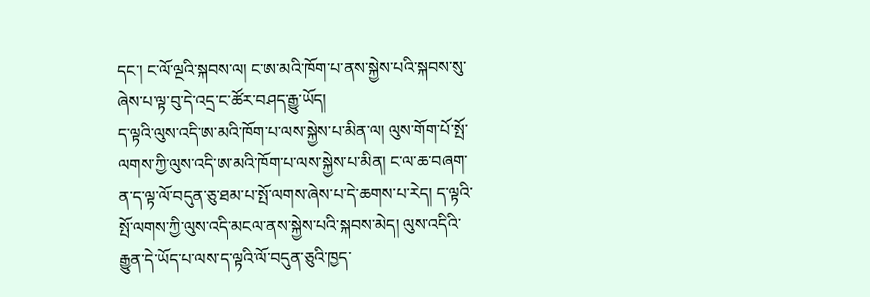དང་། ང་ལོ་ལྔའི་སྐབས་ལ། ང་ཨ་མའི་ཁོག་པ་ནས་སྐྱེས་པའི་སྐབས་སུ་ཞེས་པ་ལྟ་བུ་དེ་འདྲ་ང་ཚོར་བཤད་རྒྱུ་ཡོད།
ད་ལྟའི་ལུས་འདི་ཨ་མའི་ཁོག་པ་ལས་སྐྱེས་པ་མིན་ལ། ལུས་གོག་པོ་སྤོ་ལགས་ཀྱི་ལུས་འདི་ཨ་མའི་ཁོག་པ་ལས་སྐྱེས་པ་མིན། ང་ལ་ཆ་བཞག་ན་ད་ལྟ་ལོ་བདུན་ཅུ་ཐམ་པ་སྤོ་ལགས་ཞེས་པ་དེ་ཆགས་པ་རེད། ད་ལྟའི་སྤོ་ལགས་ཀྱི་ལུས་འདི་མངལ་ནས་སྐྱེས་པའི་སྐབས་མེད། ལུས་འདིའི་རྒྱུན་དེ་ཡོད་པ་ལས་ད་ལྟའི་ལོ་བདུན་ཅུའི་ཁྱད་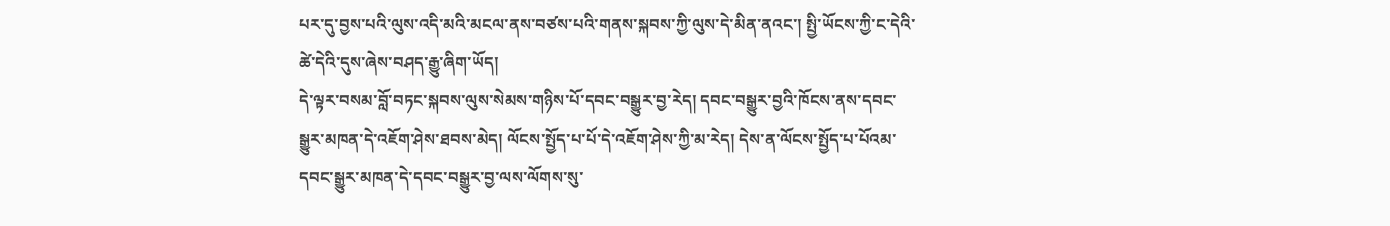པར་དུ་བྱས་པའི་ལུས་འདི་མའི་མངལ་ནས་བཙས་པའི་གནས་སྐབས་ཀྱི་ལུས་དེ་མིན་ནའང་། སྤྱི་ཡོངས་ཀྱི་ང་དེའི་ཚེ་དེའི་དུས་ཞེས་བཤད་རྒྱུ་ཞིག་ཡོད།
དེ་ལྟར་བསམ་བློ་བཏང་སྐབས་ལུས་སེམས་གཉིས་པོ་དབང་བསྒྱུར་བྱ་རེད། དབང་བསྒྱུར་བྱའི་ཁོངས་ནས་དབང་སྒྱུར་མཁན་དེ་འཇོག་ཤེས་ཐབས་མེད། ལོངས་སྤྱོད་པ་པོ་དེ་འཇོག་ཤེས་ཀྱི་མ་རེད། དེས་ན་ལོངས་སྤྱོད་པ་པོའམ་དབང་སྒྱུར་མཁན་དེ་དབང་བསྒྱུར་བྱ་ལས་ལོགས་སུ་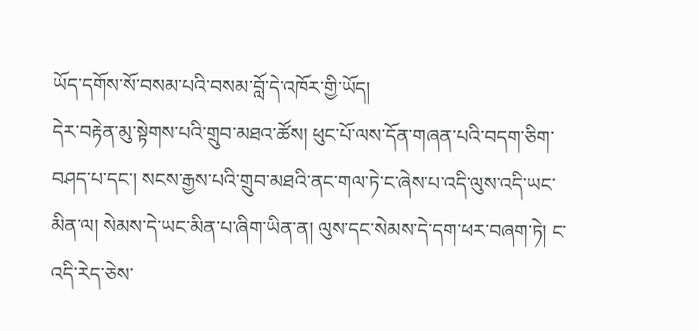ཡོད་དགོས་སོ་བསམ་པའི་བསམ་བློ་དེ་འཁོར་གྱི་ཡོད།
དེར་བརྟེན་མུ་སྟེགས་པའི་གྲུབ་མཐའ་ཚོས། ཕུང་པོ་ལས་དོན་གཞན་པའི་བདག་ཅིག་བཤད་པ་དང་། སངས་རྒྱས་པའི་གྲུབ་མཐའི་ནང་གལ་ཏེ་ང་ཞེས་པ་འདི་ལུས་འདི་ཡང་མིན་ལ། སེམས་དེ་ཡང་མིན་པ་ཞིག་ཡིན་ན། ལུས་དང་སེམས་དེ་དག་ཕར་བཞག་ཏེ། ང་འདི་རེད་ཅེས་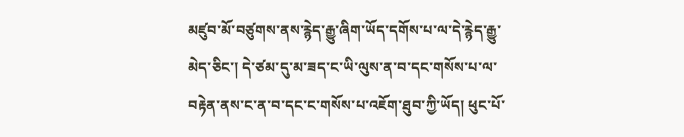མཛུབ་མོ་བཙུགས་ནས་རྙེད་རྒྱུ་ཞིག་ཡོད་དགོས་པ་ལ་དེ་རྙེད་རྒྱུ་མེད་ཅིང་། དེ་ཙམ་དུ་མ་ཟད་ང་ཡི་ལུས་ན་བ་དང་གསོས་པ་ལ་བརྟེན་ནས་ང་ན་བ་དང་ང་གསོས་པ་འཇོག་ཐུབ་ཀྱི་ཡོད། ཕུང་པོ་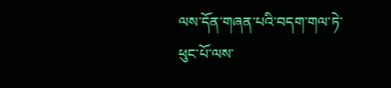ལས་དོན་གཞན་པའི་བདག་གལ་ཏེ་ཕུང་པོ་ལས་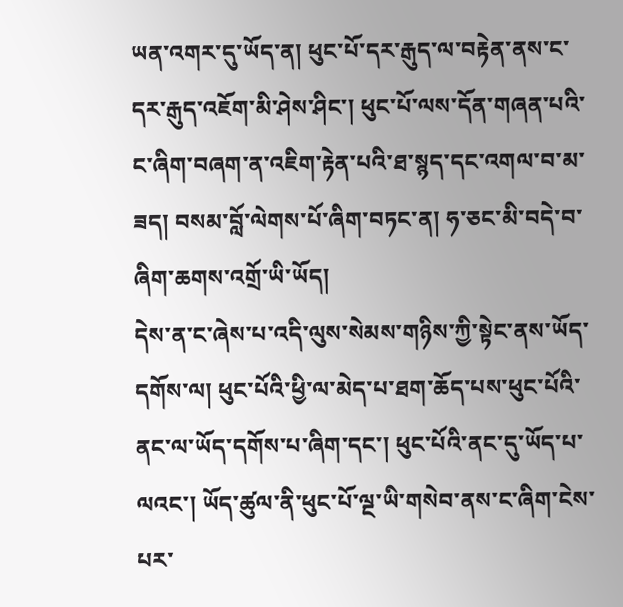ཡན་འགར་དུ་ཡོད་ན། ཕུང་པོ་དར་རྒུད་ལ་བརྟེན་ནས་ང་དར་རྒུད་འཇོག་མི་ཤེས་ཤིང་། ཕུང་པོ་ལས་དོན་གཞན་པའི་ང་ཞིག་བཞག་ན་འཇིག་རྟེན་པའི་ཐ་སྙད་དང་འགལ་བ་མ་ཟད། བསམ་བློ་ལེགས་པོ་ཞིག་བཏང་ན། ཧ་ཅང་མི་བདེ་བ་ཞིག་ཆགས་འགྲོ་ཡི་ཡོད།
དེས་ན་ང་ཞེས་པ་འདི་ལུས་སེམས་གཉིས་ཀྱི་སྟེང་ནས་ཡོད་དགོས་ལ། ཕུང་པོའི་ཕྱི་ལ་མེད་པ་ཐག་ཆོད་པས་ཕུང་པོའི་ནང་ལ་ཡོད་དགོས་པ་ཞིག་དང་། ཕུང་པོའི་ནང་དུ་ཡོད་པ་ལའང་། ཡོད་ཚུལ་ནི་ཕུང་པོ་ལྔ་ཡི་གསེབ་ནས་ང་ཞིག་ངེས་པར་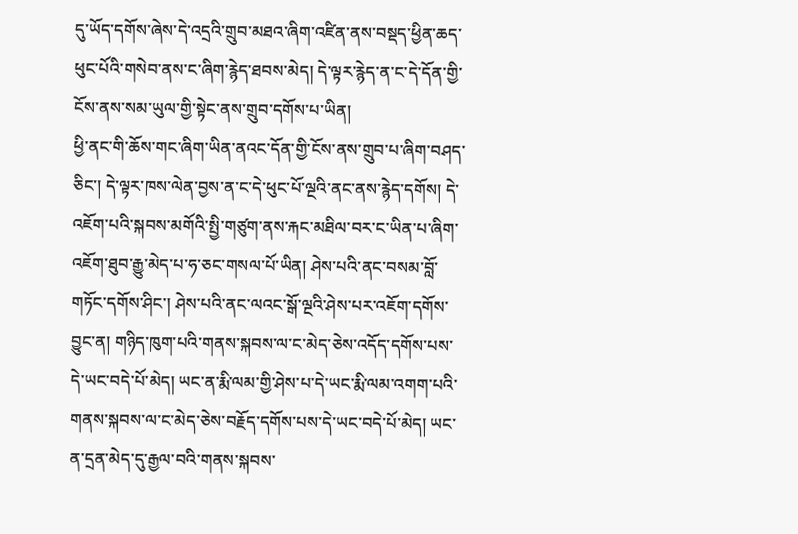དུ་ཡོད་དགོས་ཞེས་དེ་འདྲའི་གྲུབ་མཐའ་ཞིག་འཛིན་ནས་བསྡད་ཕྱིན་ཆད་ཕུང་པོའི་གསེབ་ནས་ང་ཞིག་རྙེད་ཐབས་མེད། དེ་ལྟར་རྙེད་ན་ང་དེ་དོན་གྱི་ངོས་ནས་སམ་ཡུལ་གྱི་སྟེང་ནས་གྲུབ་དགོས་པ་ཡིན།
ཕྱི་ནང་གི་ཆོས་གང་ཞིག་ཡིན་ནའང་དོན་གྱི་ངོས་ནས་གྲུབ་པ་ཞིག་བཤད་ཅིང་། དེ་ལྟར་ཁས་ལེན་བྱས་ན་ང་དེ་ཕུང་པོ་ལྔའི་ནང་ནས་རྙེད་དགོས། དེ་འཇོག་པའི་སྐབས་མགོའི་སྤྱི་གཙུག་ནས་རྐང་མཐིལ་བར་ང་ཡིན་པ་ཞིག་འཇོག་ཐུབ་རྒྱུ་མེད་པ་ཧ་ཅང་གསལ་པོ་ཡིན། ཤེས་པའི་ནང་བསམ་བློ་གཏོང་དགོས་ཤིང་། ཤེས་པའི་ནང་ལའང་སྒོ་ལྔའི་ཤེས་པར་འཇོག་དགོས་བྱུང་ན། གཉིད་ཁུག་པའི་གནས་སྐབས་ལ་ང་མེད་ཅེས་འདོད་དགོས་པས་དེ་ཡང་བདེ་པོ་མེད། ཡང་ན་རྨི་ལམ་གྱི་ཤེས་པ་དེ་ཡང་རྨི་ལམ་འགག་པའི་གནས་སྐབས་ལ་ང་མེད་ཅེས་བརྗོད་དགོས་པས་དེ་ཡང་བདེ་པོ་མེད། ཡང་ན་དྲན་མེད་དུ་རྒྱལ་བའི་གནས་སྐབས་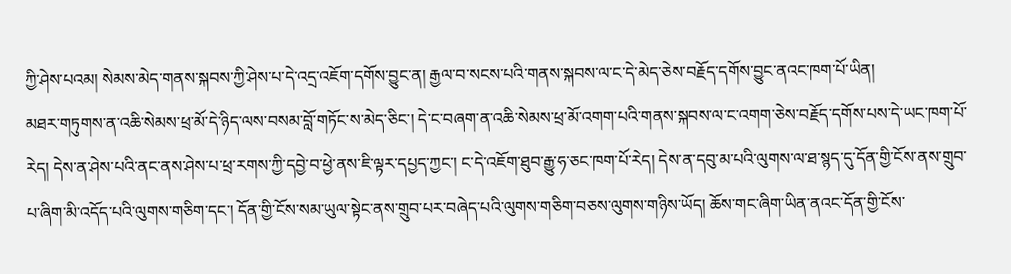ཀྱི་ཤེས་པའམ། སེམས་མེད་གནས་སྐབས་ཀྱི་ཤེས་པ་དེ་འདྲ་འཇོག་དགོས་བྱུང་ན། རྒྱལ་བ་སངས་པའི་གནས་སྐབས་ལ་ང་དེ་མེད་ཅེས་བརྗོད་དགོས་བྱུང་ནའང་ཁག་པོ་ཡིན།
མཐར་གཏུགས་ན་འཆི་སེམས་ཕྲ་མོ་དེ་ཉིད་ལས་བསམ་བློ་གཏོང་ས་མེད་ཅིང་། དེ་ང་བཞག་ན་འཆི་སེམས་ཕྲ་མོ་འགག་པའི་གནས་སྐབས་ལ་ང་འགག་ཅེས་བརྗོད་དགོས་པས་དེ་ཡང་ཁག་པོ་རེད། དེས་ན་ཤེས་པའི་ནང་ནས་ཤེས་པ་ཕྲ་རགས་ཀྱི་དབྱེ་བ་ཕྱེ་ནས་ཇི་ལྟར་དཔྱད་ཀྱང་། ང་དེ་འཇོག་ཐུབ་རྒྱུ་ཧ་ཅང་ཁག་པོ་རེད། དེས་ན་དབུ་མ་པའི་ལུགས་ལ་ཐ་སྙད་དུ་དོན་གྱི་ངོས་ནས་གྲུབ་པ་ཞིག་མི་འདོད་པའི་ལུགས་གཅིག་དང་། དོན་གྱི་ངོས་སམ་ཡུལ་སྟེང་ནས་གྲུབ་པར་བཞེད་པའི་ལུགས་གཅིག་བཅས་ལུགས་གཉིས་ཡོད། ཆོས་གང་ཞིག་ཡིན་ནའང་དོན་གྱི་ངོས་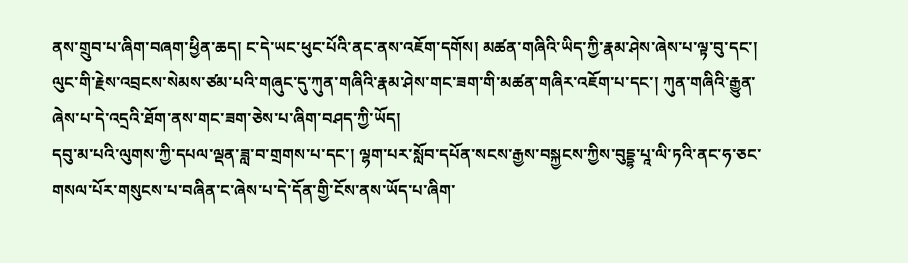ནས་གྲུབ་པ་ཞིག་བཞག་ཕྱིན་ཆད། ང་དེ་ཡང་ཕུང་པོའི་ནང་ནས་འཇོག་དགོས། མཚན་གཞིའི་ཡིད་ཀྱི་རྣམ་ཤེས་ཞེས་པ་ལྟ་བུ་དང་། ལུང་གི་རྗེས་འབྲངས་སེམས་ཙམ་པའི་གཞུང་དུ་ཀུན་གཞིའི་རྣམ་ཤེས་གང་ཟག་གི་མཚན་གཞིར་འཇོག་པ་དང་། ཀུན་གཞིའི་རྒྱུན་ཞེས་པ་དེ་འདྲའི་ཐོག་ནས་གང་ཟག་ཅེས་པ་ཞིག་བཤད་ཀྱི་ཡོད།
དབུ་མ་པའི་ལུགས་ཀྱི་དཔལ་ལྡན་ཟླ་བ་གྲགས་པ་དང་། ལྷག་པར་སློབ་དཔོན་སངས་རྒྱས་བསྐྱངས་ཀྱིས་བུདྡྷ་པཱ་ལི་ཏའི་ནང་ཧ་ཅང་གསལ་པོར་གསུངས་པ་བཞིན་ང་ཞེས་པ་དེ་དོན་གྱི་ངོས་ནས་ཡོད་པ་ཞིག་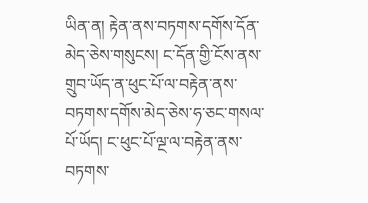ཡིན་ན། རྟེན་ནས་བཏགས་དགོས་དོན་མེད་ཅེས་གསུངས། ང་དོན་གྱི་ངོས་ནས་གྲུབ་ཡོད་ན་ཕུང་པོ་ལ་བརྟེན་ནས་བཏགས་དགོས་མེད་ཅེས་ཧ་ཅང་གསལ་པོ་ཡོད། ང་ཕུང་པོ་ལྔ་ལ་བརྟེན་ནས་བཏགས་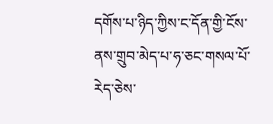དགོས་པ་ཉིད་ཀྱིས་ང་དོན་གྱི་ངོས་ནས་གྲུབ་མེད་པ་ཧ་ཅང་གསལ་པོ་རེད་ཅེས་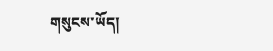གསུངས་ཡོད།